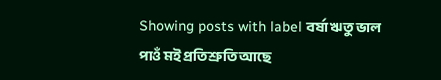Showing posts with label বৰ্ষা ঋতু ভাল পাওঁ মই প্ৰতিশ্ৰুতি আছে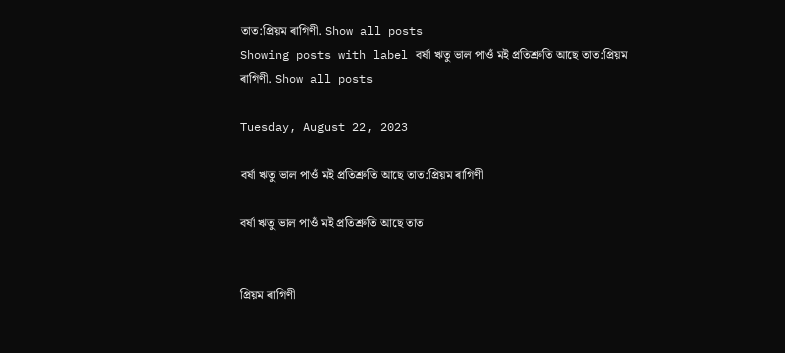তাত:প্ৰিয়ম ৰাগিণী. Show all posts
Showing posts with label বৰ্ষা ঋতু ভাল পাওঁ মই প্ৰতিশ্ৰুতি আছে তাত:প্ৰিয়ম ৰাগিণী. Show all posts

Tuesday, August 22, 2023

বৰ্ষা ঋতু ভাল পাওঁ মই প্ৰতিশ্ৰুতি আছে তাত:প্ৰিয়ম ৰাগিণী

বৰ্ষা ঋতু ভাল পাওঁ মই প্ৰতিশ্ৰুতি আছে তাত


প্ৰিয়ম ৰাগিণী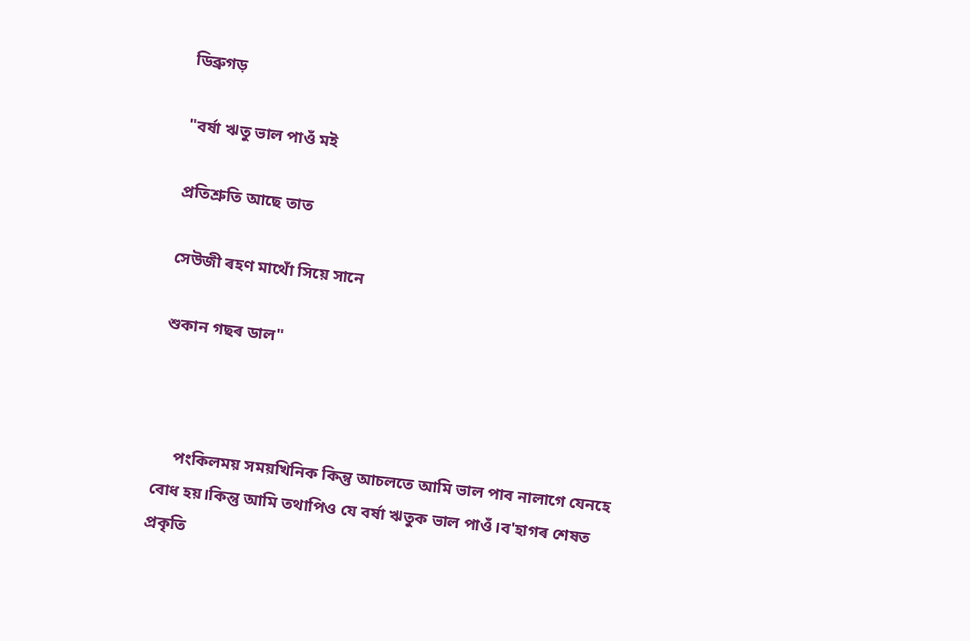ডিব্ৰুগড়

"বৰ্ষা ঋতু ভাল পাওঁ মই

প্ৰতিশ্ৰুতি আছে তাত

সেউজী ৰহণ মাথোঁ সিয়ে সানে

শুকান গছৰ ডাল"



     পংকিলময় সময়খিনিক কিন্তু আচলতে আমি ভাল পাব নালাগে যেনহে বোধ হয়।কিন্তু আমি তথাপিও যে বৰ্ষা ঋতুক ভাল পাওঁ।ব'হাগৰ শেষত প্ৰকৃতি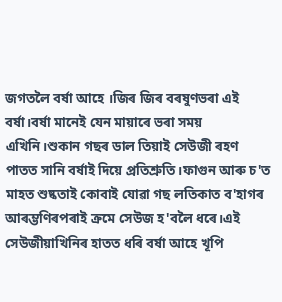জগতলৈ বৰ্ষা আহে ।জিৰ জিৰ বৰষুণভৰা এই বৰ্ষা।বৰ্ষা মানেই যেন মায়াৰে ভৰা সময় এখিনি।শুকান গছৰ ডাল তিয়াই সেউজী ৰহণ পাতত সানি বৰ্ষাই দিয়ে প্ৰতিশ্ৰুতি।ফাগুন আৰু চ'ত মাহত শুষ্কতাই কোবাই যোৱা গছ লতিকাত ব'হাগৰ আৰম্ভণিৰপৰাই ক্ৰমে সেউজ হ'বলৈ ধৰে।এই সেউজীয়াখিনিৰ হাতত ধৰি বৰ্ষা আহে খূপি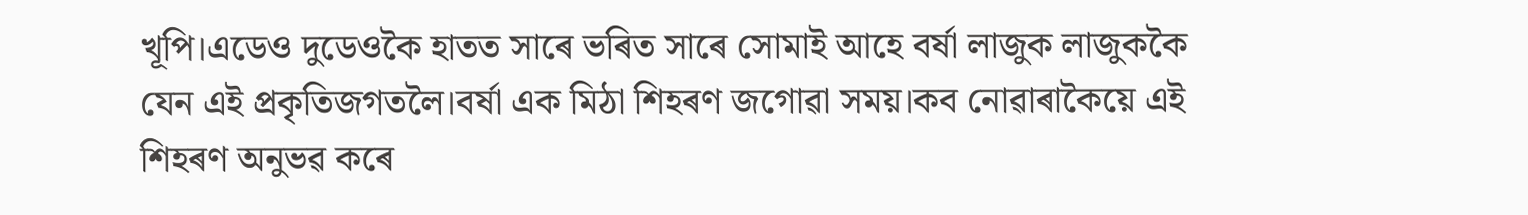খূপি।এডেও দুডেওকৈ হাতত সাৰে ভৰিত সাৰে সোমাই আহে বৰ্ষা লাজুক লাজুককৈ যেন এই প্ৰকৃতিজগতলৈ।বৰ্ষা এক মিঠা শিহৰণ জগোৱা সময়।কব নোৱাৰাকৈয়ে এই শিহৰণ অনুভৱ কৰে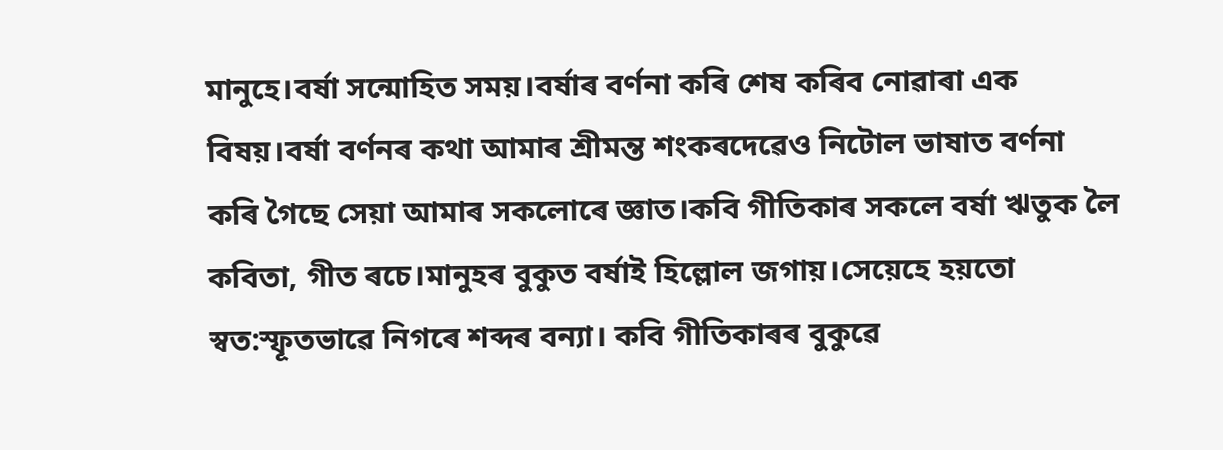মানুহে।বৰ্ষা সন্মোহিত সময়।বৰ্ষাৰ বৰ্ণনা কৰি শেষ কৰিব নোৱাৰা এক বিষয়।বৰ্ষা বৰ্ণনৰ কথা আমাৰ শ্ৰীমন্ত শংকৰদেৱেও নিটোল ভাষাত বৰ্ণনা কৰি গৈছে সেয়া আমাৰ সকলোৰে জ্ঞাত।কবি গীতিকাৰ সকলে বৰ্ষা ঋতুক লৈ কবিতা, গীত ৰচে।মানুহৰ বুকুত বৰ্ষাই হিল্লোল জগায়।সেয়েহে হয়তো স্বত:স্ফূতভাৱে নিগৰে শব্দৰ বন্যা। কবি গীতিকাৰৰ বুকুৱে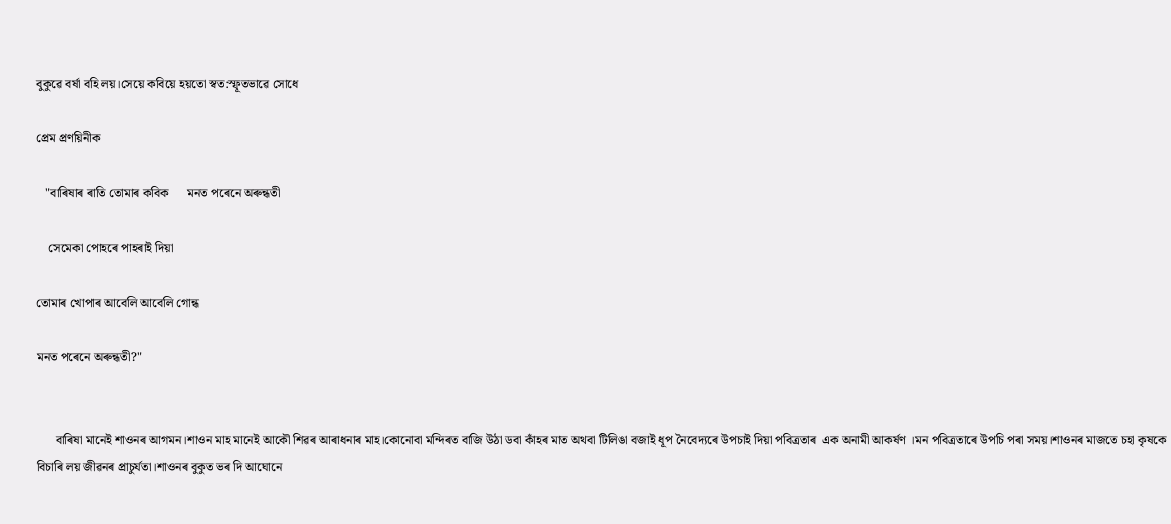বুকুৱে বৰ্ষা বহি লয়।সেয়ে কবিয়ে হয়তো স্বত:স্ফূতভাৱে সোধে

প্ৰেম প্ৰণয়িনীক

   "বাৰিষাৰ ৰাতি তোমাৰ কবিক      মনত পৰেনে অৰুন্ধতী

    সেমেকা পোহৰে পাহৰাই দিয়া

তোমাৰ খোপাৰ আবেলি আবেলি গোন্ধ

মনত পৰেনে অৰুন্ধতী?"


      বাৰিষা মানেই শাওনৰ আগমন।শাওন মাহ মানেই আকৌ শিৱৰ আৰাধনাৰ মাহ।কোনোবা মন্দিৰত বাজি উঠা ডবা কাঁহৰ মাত অথবা টিলিঙা বজাই ধূপ নৈবেদ্যৰে উপচাই দিয়া পবিত্ৰতাৰ  এক অনামী আকৰ্ষণ ।মন পবিত্ৰতাৰে উপচি পৰা সময়।শাওনৰ মাজতে চহা কৃষকে বিচাৰি লয় জীৱনৰ প্ৰাচুৰ্যতা।শাওনৰ বুকুত ভৰ দি আঘোনে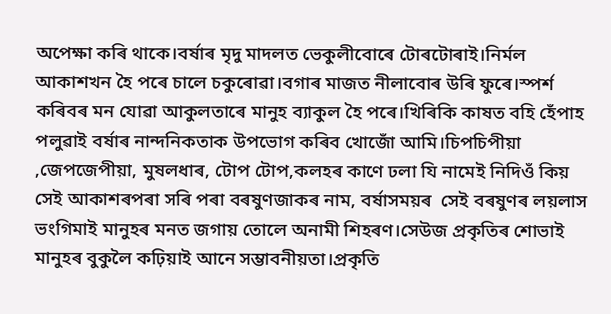অপেক্ষা কৰি থাকে।বৰ্ষাৰ মৃদু মাদলত ভেকুলীবোৰে টোৰটোৰাই।নিৰ্মল আকাশখন হৈ পৰে চালে চকুৰোৱা।বগাৰ মাজত নীলাবোৰ উৰি ফুৰে।স্পৰ্শ কৰিবৰ মন যোৱা আকুলতাৰে মানুহ ব্যাকুল হৈ পৰে।খিৰিকি কাষত বহি হেঁপাহ পলুৱাই বৰ্ষাৰ নান্দনিকতাক উপভোগ কৰিব খোজোঁ আমি।চিপচিপীয়া ,জেপজেপীয়া, মুষলধাৰ, টোপ টোপ,কলহৰ কাণে ঢলা যি নামেই নিদিওঁ কিয় সেই আকাশৰপৰা সৰি পৰা বৰষুণজাকৰ নাম, বৰ্ষাসময়ৰ  সেই বৰষুণৰ লয়লাস ভংগিমাই মানুহৰ মনত জগায় তোলে অনামী শিহৰণ।সেউজ প্ৰকৃতিৰ শোভাই মানুহৰ বুকুলৈ কঢ়িয়াই আনে সম্ভাবনীয়তা।প্ৰকৃতি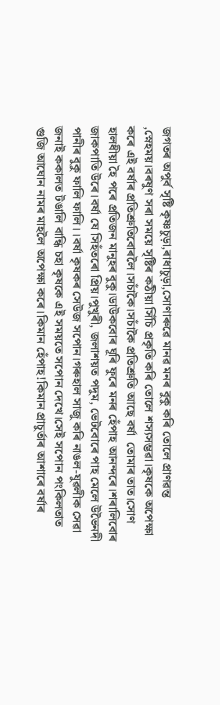জগতৰ অপুৰ্ব সৃষ্টি কৃষ্ণচুড়া,ৰাধাচুড়া,সোণাৰুৱে মানৱ মনৰ বুকু কৰি তোলে প্ৰাণৱন্ত ,স্নেহময়।বৰষুণ সৰা সময়ে সৃষ্টিৰ কঠীয়া সিঁচি প্ৰকৃতি কৰি তোলে শস্যসম্ভৱা।কৃষকে অপেক্ষা কৰে এই বৰ্ষাৰ প্ৰতিশ্ৰুতিবোৰলৈ।সচাঁকৈ।সচাঁকৈ প্ৰতিশ্ৰুতি আছে বৰ্ষা  তোমাৰ তাত।সোণ হালধীয়া হৈ পৰে প্ৰতিজন মানুহৰ বুকু।ডাউকবোৰ ঘূৰি ফুৰে মনৰ হেঁপাহ আনন্দৰে।শৰালিবোৰ জাকপাতি উৰে।বৰ্ষা যে সিহঁতৰো প্ৰিয়।পুখুৰী, জলাশয়ত পদুম, ভেটবোৰে পাহ মেলে উভৈনদী পানীৰ বুকু ফালি ফালি।।বৰ্ষা কৃষকৰ সেউজ সপোন।গৰুহাল সাজু কৰি নাঙল-যুৱলীক সেৱা জনাই ককালত টঙালি বান্ধি চহা কৃষকে এই সময়তে সপোন দেখে।সেই সপোন পংকিলতাত গুজি আঘোন নামৰ মাহলৈ অপেক্ষা কৰে।কিমান হেঁপাহ!কিমান প্ৰাচুৰ্তাৰ আশাৰে বৰ্ষাৰ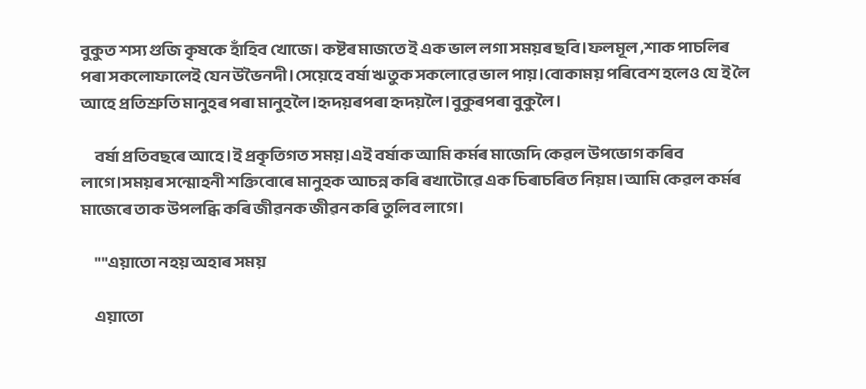বুকুত শস্য গুজি কৃষকে হাঁহিব খোজে। কষ্টৰ মাজতে ই এক ভাল লগা সময়ৰ ছবি।ফলমূল ,শাক পাচলিৰ পৰা সকলোফালেই যেন উভৈনদী।সেয়েহে বৰ্ষা ঋতুক সকলোৱে ভাল পায়।বোকাময় পৰিবেশ হলেও যে ই লৈ আহে প্ৰতিশ্ৰুতি মানুহৰ পৰা মানুহলৈ।হৃদয়ৰপৰা হৃদয়লৈ।বুকুৰপৰা বুকুলৈ।

     বৰ্ষা প্ৰতিবছৰে আহে।ই প্ৰকৃতিগত সময়।এই বৰ্ষাক আমি কৰ্মৰ মাজেদি কেৱল উপভোগ কৰিব লাগে।সময়ৰ সন্মোহনী শক্তিবোৰে মানুহক আচন্ন কৰি ৰখাটোৱে এক চিৰাচৰিত নিয়ম।আমি কেৱল কৰ্মৰ মাজেৰে তাক উপলব্ধি কৰি জীৱনক জীৱন কৰি তুলিব লাগে।

     ""এয়াতো নহয় অহাৰ সময়

     এয়াতো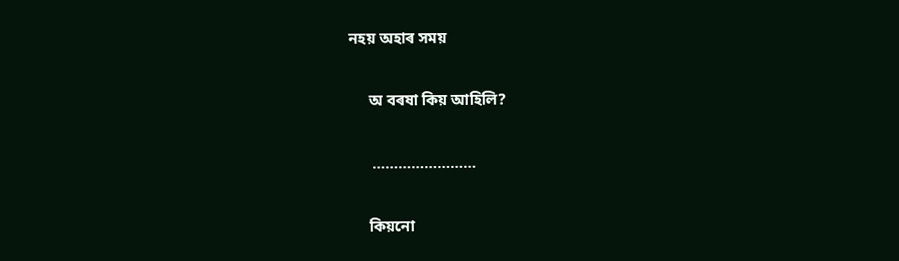নহয় অহাৰ সময়

     অ বৰষা কিয় আহিলি?

      ……………………

     কিয়নো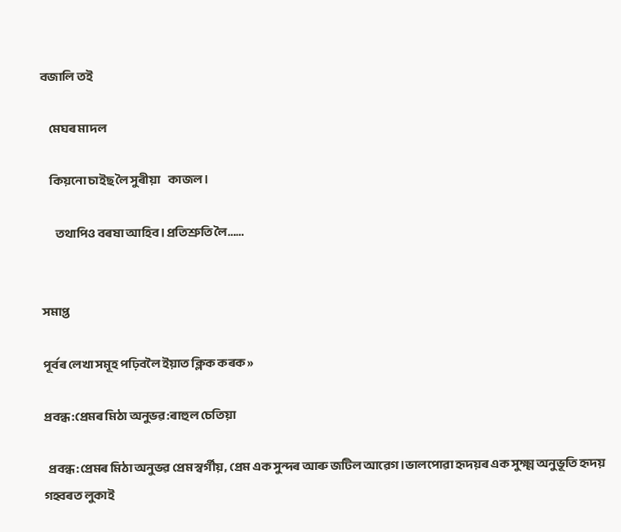বজালি তই

    মেঘৰ মাদল

    কিয়নো চাইছ লৈ সুৰীয়া    কাজল।

       তথাপিও বৰষা আহিব।প্ৰতিশ্ৰুতি লৈ……


সমাপ্ত

পূৰ্বৰ লেখা সমূহ পঢ়িবলৈ ইয়াত ক্লিক কৰক »

প্ৰবন্ধ:প্ৰেমৰ মিঠা অনুভৱ:ৰাহুল চেতিয়া

  প্ৰবন্ধ:প্ৰেমৰ মিঠা অনুভৱ প্ৰেম স্বৰ্গীয়, প্ৰেম এক সুন্দৰ আৰু জটিল আৱেগ।ভালপোৱা হৃদয়ৰ এক সুক্ষ্ম অনুভূতি হৃদয় গহ্বৰত লুকাই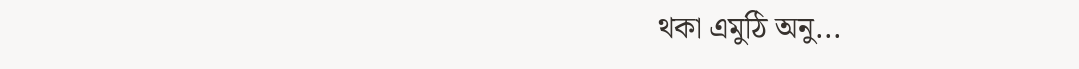থকা এমুঠি অনু...